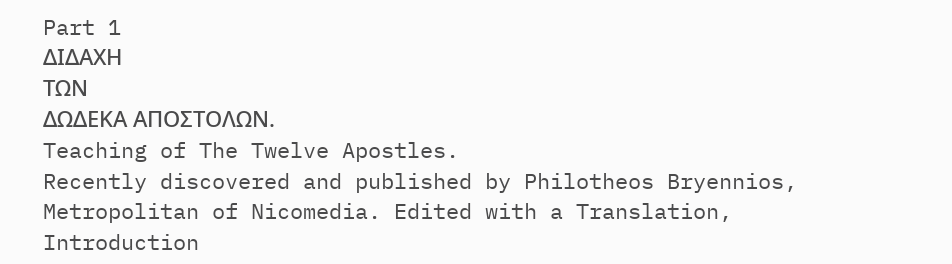Part 1
ΔΙΔΑΧΗ
ΤΩΝ
ΔΩΔΕΚΑ ΑΠΟΣΤΟΛΩΝ.
Teaching of The Twelve Apostles.
Recently discovered and published by Philotheos Bryennios, Metropolitan of Nicomedia. Edited with a Translation, Introduction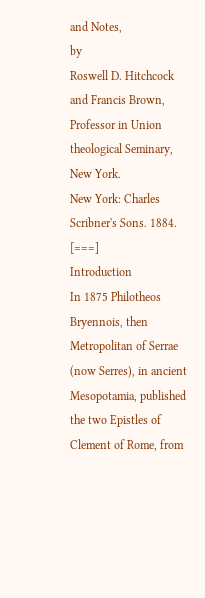and Notes,
by
Roswell D. Hitchcock and Francis Brown,
Professor in Union theological Seminary, New York.
New York: Charles Scribner's Sons. 1884.
[===]
Introduction
In 1875 Philotheos Bryennois, then Metropolitan of Serrae (now Serres), in ancient Mesopotamia, published the two Epistles of Clement of Rome, from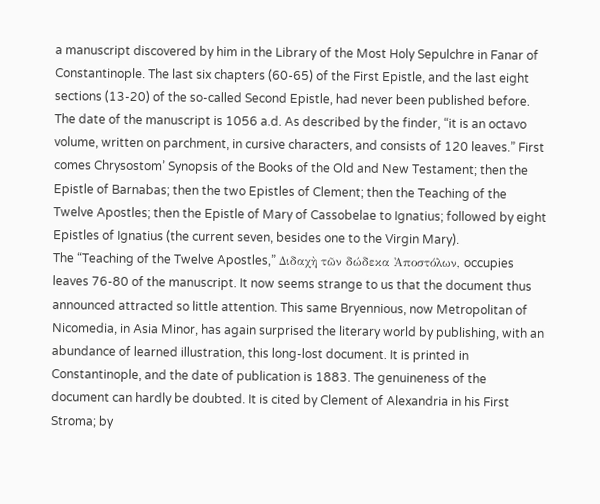a manuscript discovered by him in the Library of the Most Holy Sepulchre in Fanar of Constantinople. The last six chapters (60-65) of the First Epistle, and the last eight sections (13-20) of the so-called Second Epistle, had never been published before. The date of the manuscript is 1056 a.d. As described by the finder, “it is an octavo volume, written on parchment, in cursive characters, and consists of 120 leaves.” First comes Chrysostom’ Synopsis of the Books of the Old and New Testament; then the Epistle of Barnabas; then the two Epistles of Clement; then the Teaching of the Twelve Apostles; then the Epistle of Mary of Cassobelae to Ignatius; followed by eight Epistles of Ignatius (the current seven, besides one to the Virgin Mary).
The “Teaching of the Twelve Apostles,” Διδαχὴ τῶν δώδεκα Ἀποστόλων, occupies leaves 76-80 of the manuscript. It now seems strange to us that the document thus announced attracted so little attention. This same Bryennious, now Metropolitan of Nicomedia, in Asia Minor, has again surprised the literary world by publishing, with an abundance of learned illustration, this long-lost document. It is printed in Constantinople, and the date of publication is 1883. The genuineness of the document can hardly be doubted. It is cited by Clement of Alexandria in his First Stroma; by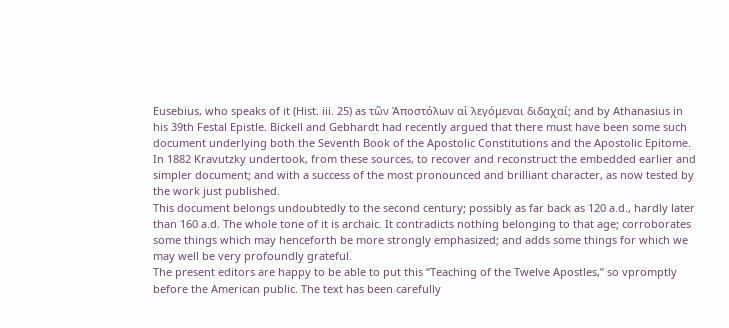Eusebius, who speaks of it (Hist. iii. 25) as τῶν Ἀποστόλων αἱ λεγόμεναι διδαχαί; and by Athanasius in his 39th Festal Epistle. Bickell and Gebhardt had recently argued that there must have been some such document underlying both the Seventh Book of the Apostolic Constitutions and the Apostolic Epitome. In 1882 Kravutzky undertook, from these sources, to recover and reconstruct the embedded earlier and simpler document; and with a success of the most pronounced and brilliant character, as now tested by the work just published.
This document belongs undoubtedly to the second century; possibly as far back as 120 a.d., hardly later than 160 a.d. The whole tone of it is archaic. It contradicts nothing belonging to that age; corroborates some things which may henceforth be more strongly emphasized; and adds some things for which we may well be very profoundly grateful.
The present editors are happy to be able to put this “Teaching of the Twelve Apostles,” so vpromptly before the American public. The text has been carefully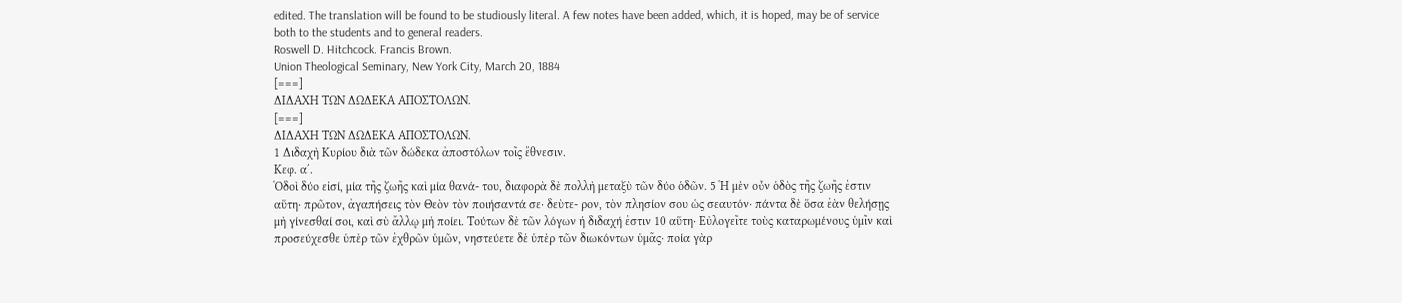edited. The translation will be found to be studiously literal. A few notes have been added, which, it is hoped, may be of service both to the students and to general readers.
Roswell D. Hitchcock. Francis Brown.
Union Theological Seminary, New York City, March 20, 1884
[===]
ΔΙΔΑΧΗ ΤΩΝ ΔΩΔΕΚΑ ΑΠΟΣΤΟΛΩΝ.
[===]
ΔΙΔΑΧΗ ΤΩΝ ΔΩΔΕΚΑ ΑΠΟΣΤΟΛΩΝ.
1 Διδαχὴ Κυρίου διὰ τῶν δώδεκα ἀποστόλων τοῖς ἔθνεσιν.
Κεφ. α΄.
Ὁδοὶ δύο εἰσί, μία τῆς ζωῆς καὶ μία θανά- του, διαφορὰ δὲ πολλὴ μεταξὺ τῶν δύο ὁδῶν. 5 Ἡ μὲν οὖν ὁδὸς τῆς ζωῆς ἐστιν αὕτη· πρῶτον, ἀγαπήσεις τὸν Θεὸν τὸν ποιήσαντά σε· δεὺτε- ρον, τὸν πλησίον σου ὡς σεαυτόν· πάντα δὲ ὅσα ἐὰν θελήσῃς μὴ γίνεσθαί σοι, καὶ σὺ ἄλλῳ μὴ ποίει. Τούτων δὲ τῶν λόγων ἡ διδαχή ἐστιν 10 αὕτη· Εὐλογεῖτε τοὺς καταρωμένους ὑμῖν καὶ προσεύχεσθε ὑπὲρ τῶν ἐχθρῶν ὑμῶν, νηστεύετε δὲ ὑπὲρ τῶν διωκόντων ὑμᾶς· ποία γὰρ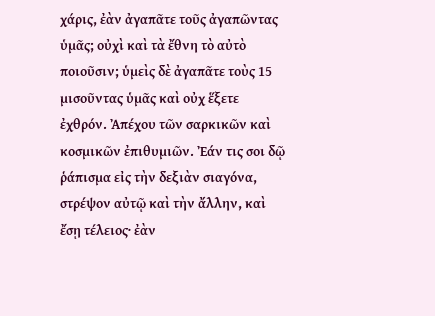χάρις, ἐὰν ἀγαπᾶτε τοῦς ἀγαπῶντας ὑμᾶς; οὐχὶ καὶ τὰ ἔθνη τὸ αὐτὸ ποιοῦσιν; ὑμεὶς δὲ ἀγαπᾶτε τοὺς 15 μισοῦντας ὑμᾶς καὶ οὐχ ἕξετε ἐχθρόν. Ἀπέχου τῶν σαρκικῶν καὶ κοσμικῶν ἐπιθυμιῶν. Ἐάν τις σοι δῷ ῥάπισμα εἰς τὴν δεξιὰν σιαγόνα, στρέψον αὐτῷ καὶ τὴν ἄλλην, καὶ ἔσῃ τέλειος· ἐὰν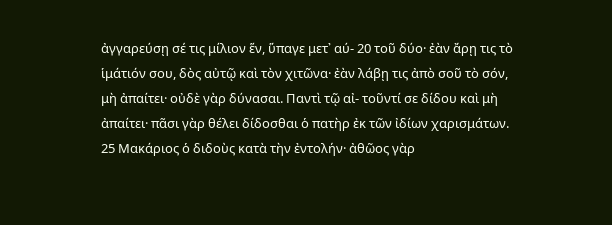ἀγγαρεύσῃ σέ τις μίλιον ἕν, ὕπαγε μετ᾿ αύ- 20 τοῦ δύο· ἐὰν ἄρῃ τις τὸ ἱμάτιόν σου, δὸς αὐτῷ καὶ τὸν χιτῶνα· ἐὰν λάβῃ τις ἀπὸ σοῦ τὸ σόν, μὴ ἀπαίτει· οὐδὲ γὰρ δύνασαι. Παντὶ τῷ αἰ- τοῦντί σε δίδου καὶ μὴ ἀπαίτει· πᾶσι γὰρ θέλει δίδοσθαι ὁ πατὴρ ἐκ τῶν ἰδίων χαρισμάτων. 25 Μακάριος ὁ διδοὺς κατὰ τὴν ἐντολήν· ἀθῶος γὰρ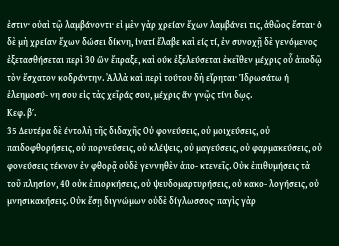ἐστιν· οὐαὶ τῷ λαμβάνοντι· εἰ μὲν γὰρ χρείαν ἔχων λαμβάνει τις, ἀθῶος ἔσται· ὁ δὲ μὴ χρείαν ἔχων δώσει δίκνη, ἱνατί ἔλαβε καὶ είς τί, ἐν συνοχῇ δὲ γενόμενος ἐξετασθήσεται περὶ 30 ὥν ἔπραξε, καὶ ούκ ἐξελεύσεται ἐκεῖθεν μέχρις οὗ ἀποδῷ τὸν ἔσχατον κοδράντην. Ἀλλὰ καὶ περὶ τούτου δὴ εἴρηται· Ἱδρωσάτω ἡ ἐλεημοσύ- νη σου εἰς τὰς χεῖράς σου, μέχρις ἅν γνῷς τίνι δῳς.
Κεφ. β΄.
35 Δευτέρα δὲ έντολὴ τῆς διδαχῆς Οὐ φονεύσεις, οὐ μοιχεύσεις, οὐ παιδοφθορήσεις, οὐ πορνεύσεις, οὐ κλέψεις, οὐ μαγεύσεις, οὐ φαρμακεύσεις, οὐ φονεύσεις τέκνον ἐν φθορᾷ οὐδὲ γεννηθὲν ἀπο- κτενεῖς. Οὐκ ἐπιθυμήσεις τὰ τοῦ πλησίον, 40 οὐκ ἐπιορκήσεις, οὐ ψευδομαρτυρήσεις, οὐ κακο- λογήσεις, οὐ μνησικακήσεις. Οὐκ ἔσῃ διγνώμων οὐδὲ δίγλωσσος· παγὶς γὰρ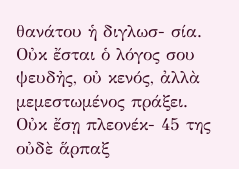θανάτου ἡ διγλωσ- σία. Οὐκ ἔσται ὁ λόγος σου ψευδἠς, οὐ κενός, ἀλλὰ μεμεστωμένος πράξει. Οὐκ ἔσῃ πλεονέκ- 45 της οὐδὲ ἅρπαξ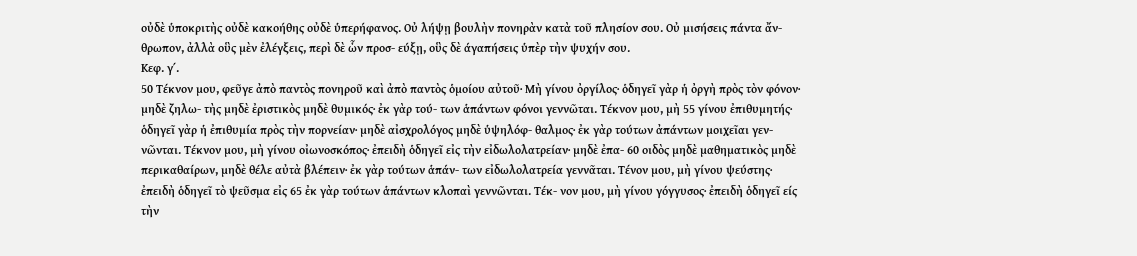οὐδὲ ὑποκριτὴς οὐδὲ κακοήθης οὐδὲ ὑπερήφανος. Οὐ λήψῃ βουλὴν πονηρὰν κατὰ τοῦ πλησίον σου. Οὐ μισήσεις πάντα ἄν- θρωπον, ἀλλὰ οὓς μὲν ἐλέγξεις, περὶ δὲ ὧν προσ- εύξῃ, οὓς δὲ άγαπήσεις ὑπὲρ τὴν ψυχήν σου.
Κεφ. γ΄.
50 Τέκνον μου, φεῦγε ἀπὸ παντὸς πονηροῦ καὶ ἀπὸ παντὸς ὁμοίου αὐτοῦ· Μὴ γίνου ὀργίλος· ὁδηγεῖ γὰρ ἡ ὀργὴ πρὸς τὸν φόνον· μηδὲ ζηλω- τὴς μηδὲ ἐριστικὸς μηδὲ θυμικός· ἐκ γὰρ τού- των ἁπάντων φόνοι γεννῶται. Τέκνον μου, μὴ 55 γίνου ἐπιθυμητής· ὁδηγεῖ γὰρ ἡ ἐπιθυμία πρὸς τὴν πορνείαν· μηδὲ αἰσχρολόγος μηδὲ ὑψηλόφ- θαλμος· ἐκ γὰρ τούτων ἀπάντων μοιχεῖαι γεν- νῶνται. Τέκνον μου, μὴ γίνου οἰωνοσκόπος· ἐπειδὴ ὁδηγεῖ εἰς τὴν εἰδωλολατρείαν· μηδὲ ἐπα- 60 οιδὸς μηδὲ μαθηματικὸς μηδὲ περικαθαίρων, μηδὲ θέλε αὐτὰ βλέπειν· ἐκ γὰρ τούτων ἁπάν- των εἰδωλολατρεία γεννᾶται. Τένον μου, μὴ γίνου ψεύστης· ἐπειδὴ ὁδηγεῖ τὸ ψεῦσμα εἰς 65 ἐκ γὰρ τούτων ἁπάντων κλοπαὶ γεννῶνται. Τέκ- νον μου, μὴ γίνου γόγγυσος· ἐπειδὴ ὁδηγεῖ είς τὴν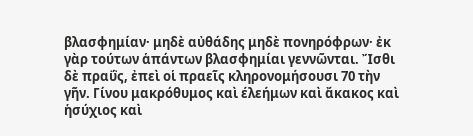βλασφημίαν· μηδὲ αὐθάδης μηδὲ πονηρόφρων· ἐκ γὰρ τούτων ἁπάντων βλασφημίαι γεννῶνται. Ἴσθι δὲ πραΰς, ἐπεὶ οἱ πραεῖς κληρονομήσουσι 70 τὴν γῆν. Γίνου μακρόθυμος καὶ έλεήμων καὶ ἄκακος καὶ ἡσύχιος καὶ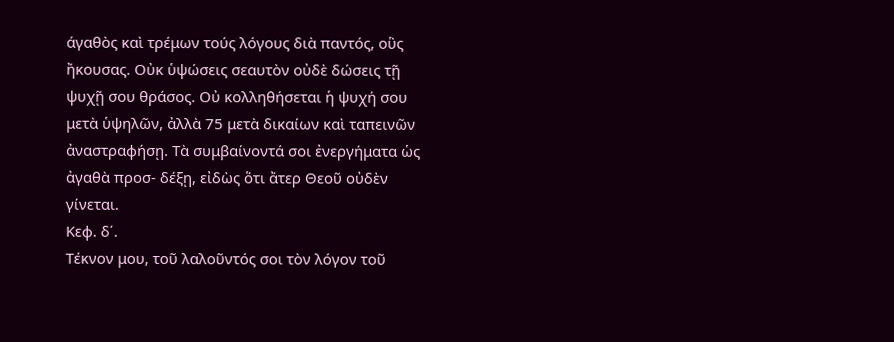άγαθὸς καὶ τρέμων τούς λόγους διὰ παντός, οὓς ἤκουσας. Οὐκ ὑψώσεις σεαυτὸν οὐδὲ δώσεις τῇ ψυχῇ σου θράσος. Οὐ κολληθήσεται ἡ ψυχή σου μετὰ ὑψηλῶν, ἀλλὰ 75 μετὰ δικαίων καὶ ταπεινῶν ἀναστραφήσῃ. Τὰ συμβαίνοντά σοι ἐνεργήματα ὡς ἀγαθὰ προσ- δέξῃ, εἰδὼς ὅτι ἄτερ Θεοῦ οὐδὲν γίνεται.
Κεφ. δ΄.
Τέκνον μου, τοῦ λαλοῦντός σοι τὸν λόγον τοῦ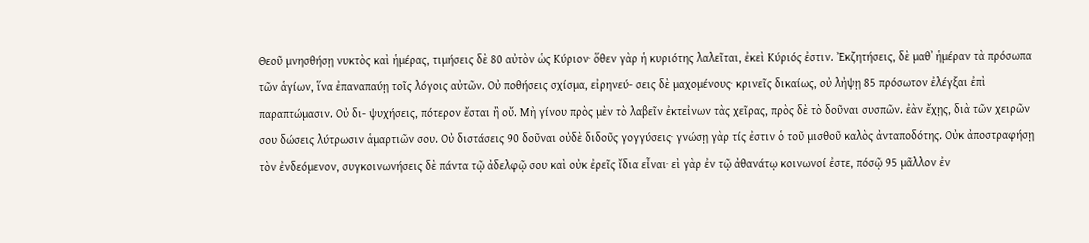Θεοῦ μνησθήσῃ νυκτὸς καὶ ἡμέρας, τιμήσεις δὲ 80 αὐτὸν ὡς Κύριον· ὅθεν γὰρ ἡ κυριότης λαλεῖται, ἐκεὶ Κύριός ἐστιν. Ἐκζητήσεις, δὲ μαθ᾿ ἡμέραν τὰ πρόσωπα τῶν ἁγίων, ἵνα ἐπαναπαύῃ τοῖς λόγοις αὐτῶν. Οὐ ποθήσεις σχίσμα, εἰρηνεύ- σεις δὲ μαχομένους· κρινεῖς δικαίως, οὐ λἠψῃ 85 πρόσωτον ἐλέγξαι ἐπὶ παραπτώμασιν. Οὐ δι- ψυχήσεις, πότερον ἔσται ἢ οὔ. Μὴ γίνου πρὸς μὲν τὸ λαβεῖν ἐκτεἰνων τὰς χεῖρας, πρὸς δὲ τὸ δοῦναι συσπῶν. ἐὰν ἔχῃς, διὰ τῶν χειρῶν σου δώσεις λύτρωσιν ἁμαρτιῶν σου. Οὐ διστάσεις 90 δοῦναι οὐδὲ διδοῦς γογγύσεις· γνώσῃ γὰρ τίς ἐστιν ὁ τοῦ μισθοῦ καλὸς ἀνταποδότης. Οὐκ ἀποστραφήσῃ τὸν ἐνδεόμενον, συγκοινωνήσεις δὲ πάντα τῷ ἀδελφῷ σου καὶ οὐκ ἐρεῖς ἴδια εἶναι· εὶ γὰρ ἐν τῷ ἀθανάτῳ κοινωνοί ἐστε, πόσῷ 95 μᾶλλον ἐν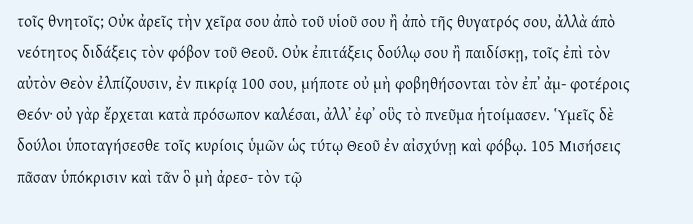τοῖς θνητοῖς; Οὐκ ἀρεῖς τὴν χεῖρα σου ἀπὸ τοῦ υἱοῦ σου ἢ ἀπὸ τῆς θυγατρός σου, ἀλλὰ άπὸ νεότητος διδάξεις τὸν φόβον τοῦ Θεοῦ. Οὐκ ἐπιτάξεις δούλῳ σου ἢ παιδίσκῃ, τοῖς ἐπὶ τὸν αὐτὸν Θεὸν ἐλπίζουσιν, ἐν πικρίᾳ 100 σου, μήποτε οὐ μὴ φοβηθήσονται τὸν ἐπ᾿ ἀμ- φοτέροις Θεόν· οὐ γὰρ ἔρχεται κατὰ πρόσωπον καλέσαι, ἀλλ᾿ ἐφ᾿ οὓς τὸ πνεῦμα ἡτοίμασεν. Ὑμεῖς δὲ δούλοι ὑποταγήσεσθε τοῖς κυρίοις ὑμῶν ὡς τύτῳ Θεοῦ ἐν αἰσχύνῃ καὶ φόβῳ. 105 Μισήσεις πᾶσαν ὑπόκρισιν καὶ τᾶν ὃ μὴ ἀρεσ- τὸν τῷ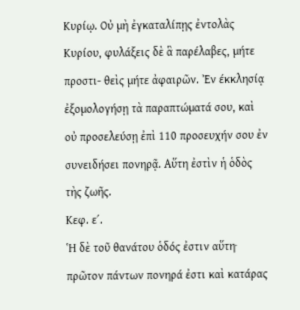Κυρίῳ. Οὐ μὴ ἐγκαταλίπῃς ἐντολὰς Κυρίου, φυλάξεις δὲ ἃ παρέλαβες, μήτε προστι- θεὶς μήτε ἀφαιρῶν. Ἐν έκκλησίᾳ ἐξομολογήσῃ τὰ παραπτώματά σου, καὶ οὐ προσελεύσῃ ἐπὶ 110 προσευχήν σου ἐν συνειδήσει πονηρᾷ. Αὕτη ἐστὶν ἡ ὁδὸς τὴς ζωῆς.
Κεφ. ε΄.
Ἡ δὲ τοῦ θανάτου ὁδός ἐστιν αὕτη· πρῶτον πάντων πονηρά ἐστι καὶ κατάρας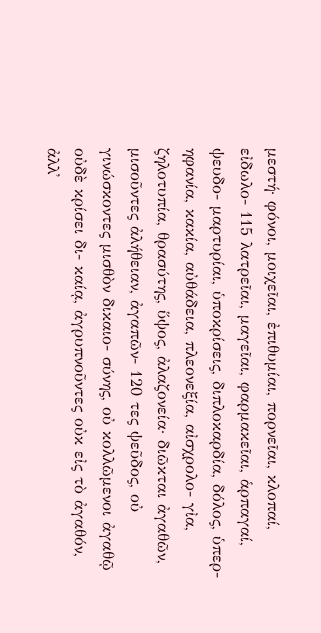μεστή· φόνοι, μοιχεῖαι, ἐπιθυμίαι, πορνεῖαι, κλοπαί, εἰδωλο- 115 λατρεῖαι, μαγεῖαι, φαρμακεῖαι, ἁρπαγαί, ψευδο- μαρτυρίαι, ὑποκρίσεις, διπλοκαρδία, δόλος, ὑπερ- ηφανία, κακία, αὐθάδεια, πλεονεξία, αἰσχρολο- γἰα, ζηλοτυπία, θρασύτης, ὕψος, ἀλαζονεία· διῶκται ἀγαθῶν, μισοῦντες ἀλήθειαν, ἀγαπῶν- 120 τες ψεῦδος, οὐ γινώσκοντες μισθὸν δικαιο- σύνης, οὐ κολλῶμενοι ἀγαθῷ οὐδὲ κρίσει δι- καίᾳ, ἀγρυπνοῦντες οὐκ εἰς τὸ ἀγαθόν, ἀλλ᾿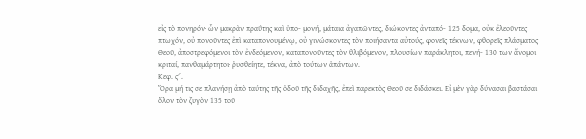εἰς τὸ πονηρόν· ὧν μακρὰν πραΰτης καὶ ὑπο- μονή, μάταια ἀγαπῶντες, διώκοντες ἀνταπό- 125 δομα, οὐκ ἐλεοῦντες πτωχόν, οὐ πονοῦντες ἐπὶ καταπονουμένῳ, οὐ γινώσκοντες τὸν ποιήσαντα αὐτούς, φονεῖς τέκνων, φθορεῖς πλάσματος Θεοῦ, ἀποστρεφόμενοι τὸν ἐνδεόμενον, καταπονοῦντες τὸν θλιβόμενον, πλουσίων παράκλητοι, πενή- 130 των ἄνομοι κριταί, πανθαμάρτητοι· ῥυσθείητε, τέκνα, ἀπὸ τούτων ἁπάντων.
Κεφ. ϛ΄.
Ὅρα μή τις σε πλανήσῃ ἀπὸ ταύτης τῆς ὁδοῦ τῆς διδαχῆς, ἐπεὶ παρεκτὸς Θεοῦ σε διδάσκει. Εἰ μὲν γὰρ δύνασαι βαστάσαι ὅλον τὸν ζυγὸν 135 τοῦ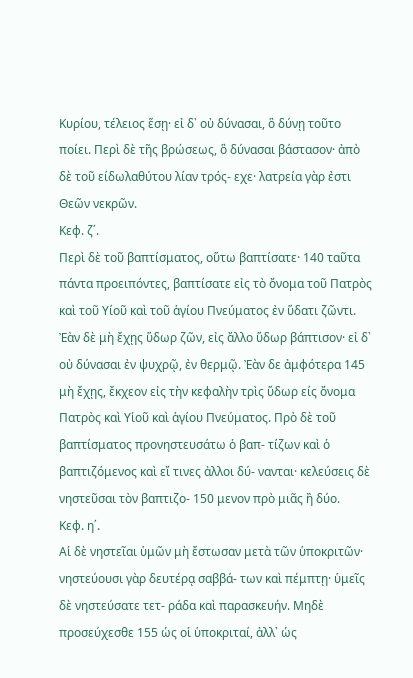Κυρίου, τέλειος ἕσῃ· εἰ δ᾿ οὐ δύνασαι, ὃ δύνῃ τοῦτο ποίει. Περὶ δὲ τῆς βρώσεως, ὃ δύνασαι βάστασον· ἀπὸ δὲ τοῦ είδωλαθύτου λίαν τρός- εχε· λατρεία γὰρ ἐστι Θεῶν νεκρῶν.
Κεφ. ζ΄.
Περὶ δὲ τοῦ βαπτίσματος, οὕτω βαπτίσατε· 140 ταῦτα πάντα προειπόντες, βαπτίσατε εἰς τὸ ὄνομα τοῦ Πατρὸς καὶ τοῦ Υίοῦ καὶ τοῦ ἁγίου Πνεύματος ἐν ὕδατι ζῶντι. Ἐὰν δὲ μὴ ἔχῃς ὕδωρ ζῶν, εἰς ἄλλο ὕδωρ βάπτισον· εἰ δ᾿ οὐ δύνασαι ἐν ψυχρῷ, ἐν θερμῷ. Ἐὰν δε ἀμφότερα 145 μὴ ἔχῃς, ἔκχεον εἰς τὴν κεφαλὴν τρὶς ὕδωρ είς ὄνομα Πατρὸς καὶ Υἱοῦ καὶ ἁγίου Πνεύματος. Πρὸ δὲ τοῦ βαπτίσματος προνηστευσάτω ὁ βαπ- τίζων καὶ ὁ βαπτιζόμενος καὶ εἴ τινες ἀλλοι δύ- νανται· κελεύσεις δὲ νηστεῦσαι τὸν βαπτιζο- 150 μενον πρὸ μιᾶς ἢ δύο.
Κεφ. η΄.
Αἱ δὲ νηστεῖαι ὑμῶν μὴ ἔστωσαν μετὰ τῶν ὑποκριτῶν· νηστεύουσι γὰρ δευτέρᾳ σαββά- των καὶ πέμπτῃ· ὑμεῖς δὲ νηστεύσατε τετ- ράδα καὶ παρασκευήν. Μηδὲ προσεύχεσθε 155 ὡς οἱ ὑποκριταί, ἀλλ᾿ ὡς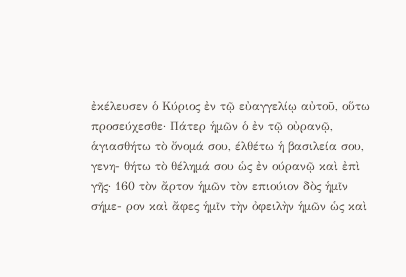ἐκέλευσεν ὁ Κύριος ἐν τῷ εὐαγγελίῳ αὐτοῦ, οὕτω προσεύχεσθε· Πάτερ ἡμῶν ὁ ἐν τῷ οὐρανῷ, ἁγιασθήτω τὸ ὄνομά σου, έλθέτω ἡ βασιλεία σου, γενη- θήτω τὸ θέλημά σου ὡς ἐν ούρανῷ καὶ ἐπὶ γῆς· 160 τὸν ἄρτον ἡμῶν τὸν επιούιον δὸς ἡμῖν σήμε- ρον καὶ ἄφες ἡμῖν τὴν ὀφειλὴν ἡμῶν ὡς καὶ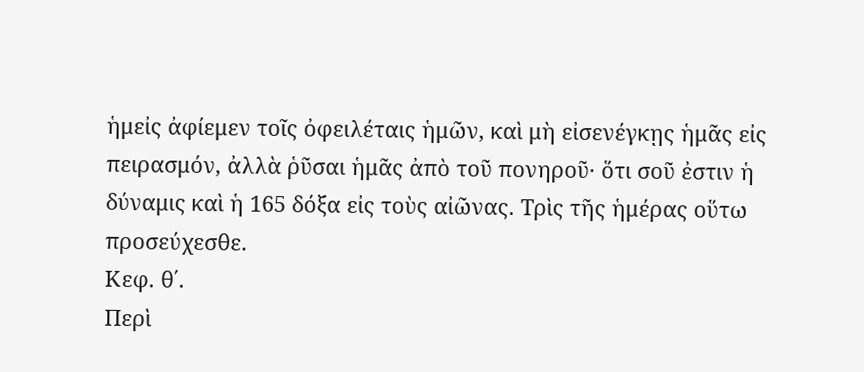ἡμεἰς ἀφίεμεν τοῖς ὀφειλέταις ἡμῶν, καὶ μὴ εἰσενέγκῃς ἡμᾶς εἰς πειρασμόν, ἀλλὰ ῥῦσαι ἡμᾶς ἀπὸ τοῦ πονηροῦ· ὅτι σοῦ ἐστιν ἡ δύναμις καὶ ἡ 165 δόξα εἰς τοὺς αἰῶνας. Τρὶς τῆς ἡμέρας οὕτω προσεύχεσθε.
Κεφ. θ΄.
Περὶ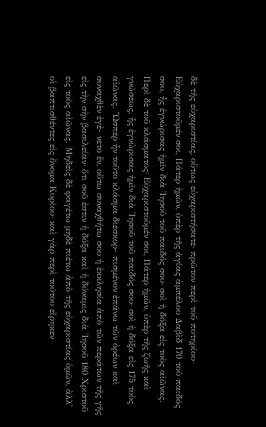δὲ τῆς εὐχαριστίας, οὕτως εὐχαριστήσατε· πρῶτον περὶ τοῦ ποτηρίου· Εὐχαριστοῦμέν σοι, Πάτερ ἡμῶν, ὑπὲρ τῆς ἁγίας ἀμπέλου Δαβὶδ 170 τοῦ παιδός σου, ἧς ἐγνώρισας ἡμῖν διὰ Ἰησοῦ τοῦ παιδός σου· σοὶ ἡ δόξα εἰς τοὺς αἰῶνας. Περὶ δὲ τοῦ κλάσματος· Εὐχαριστοῦμέν σοι, Πάτερ ἡμῶν, ὑπὲρ τῆς ζωῆς καὶ γνώσεως, ἧς ἐγνὠρισας ἡμῖν διὰ Ἰησοῦ τοῦ παιδός σου· σοὶ ἡ δόξα εἰς 175 τοὺς αἰῶνας. Ὥσπερ ἧν τοῦτο κλάσμα διεσκορ- πισμένον ἐπάνω τῶν ὀρέων καὶ συναχθὲν ἐγἐ- νετο ἕν, οὕτω συναχθήτω σου ἡ ἐκκλησία ἀπὸ τῶν περάτων τῆς γῆς εἰς τὴν σὴν βασιλείαν· ὅτι σοῦ ἐστιν ἡ δόξα καὶ ἡ δύναμις διὰ Ἰησοῦ 180 Χριστοῦ εἰς τοὺς αἰῶνας. Μηδεὶς δὲ φαγέτω μηδὲ πιέτω ἀπὸ τῆς εὐχαριστίας ὑμῶν, ἀλλ᾿ οἱ βαπτισθέντες εἰς ὄνομα Κυρίου· καὶ γὰρ περὶ τούτου εἴρηκεν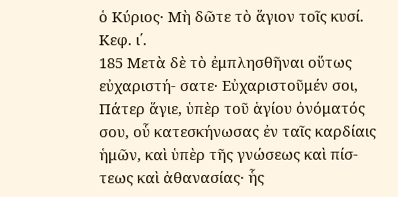ὁ Κύριος· Μὴ δῶτε τὸ ἅγιον τοῖς κυσί.
Κεφ. ι΄.
185 Μετὰ δὲ τὸ ἐμπλησθῆναι οὕτως εὐχαριστή- σατε· Εὐχαριστοῦμέν σοι, Πάτερ ἅγιε, ὑπὲρ τοῦ ἁγίου ὀνόματός σου, οὗ κατεσκήνωσας ἐν ταῖς καρδίαις ἡμῶν, καὶ ὑπὲρ τῆς γνώσεως καὶ πίσ- τεως καὶ ἀθανασίας· ἧς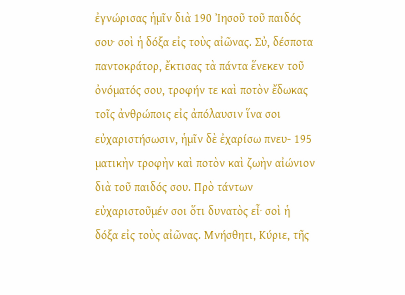ἐγνώρισας ἡμῖν διὰ 190 Ἰησοῦ τοῦ παιδός σου· σοὶ ἡ δόξα εἰς τοὺς αἰῶνας. Σὐ, δέσποτα παντοκράτορ, ἔκτισας τὰ πάντα ἕνεκεν τοῦ ὀνόματός σου, τροφήν τε καὶ ποτὸν ἔδωκας τοῖς ἀνθρώποις εἰς ἀπόλαυσιν ἵνα σοι εὐχαριστήσωσιν, ἡμῖν δὲ ἐχαρίσω πνευ- 195 ματικὴν τροφὴν καὶ ποτὸν καὶ ζωὴν αἰώνιον διὰ τοῦ παιδός σου. Πρὸ τάντων εὐχαριστοῦμέν σοι ὅτι δυνατὸς εἶ· σοὶ ἡ δόξα εἰς τοὺς αἰῶνας. Μνήσθητι, Κύριε, τῆς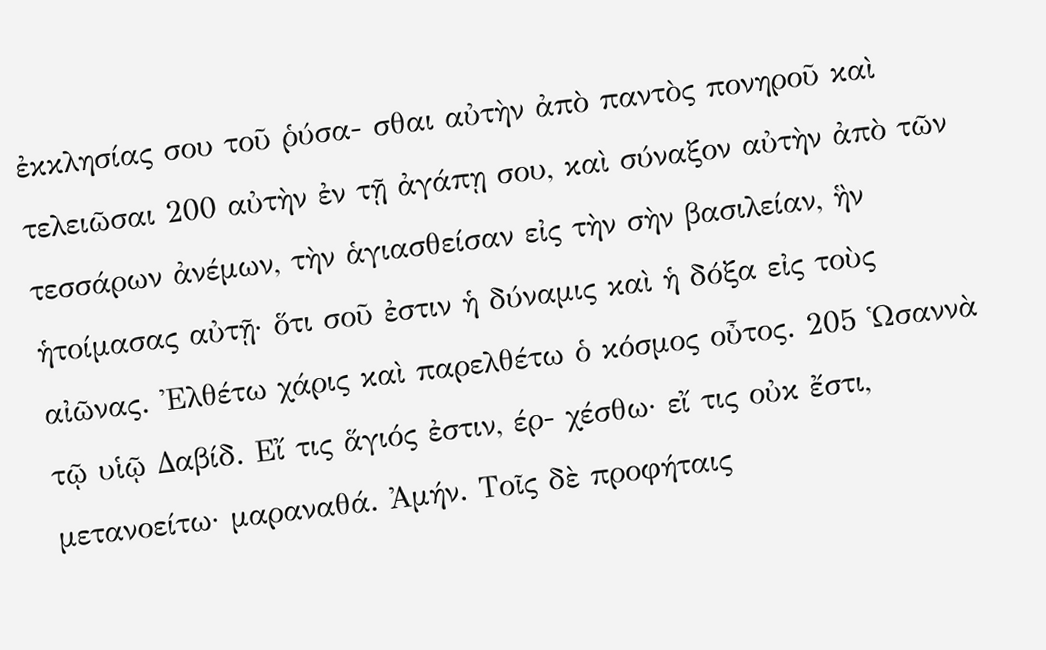ἐκκλησίας σου τοῦ ῥύσα- σθαι αὐτὴν ἀπὸ παντὸς πονηροῦ καὶ τελειῶσαι 200 αὐτὴν ἐν τῇ ἀγάπῃ σου, καὶ σύναξον αὐτὴν ἀπὸ τῶν τεσσάρων ἀνέμων, τὴν ἁγιασθείσαν εἰς τὴν σὴν βασιλείαν, ἣν ἡτοίμασας αὐτῇ· ὅτι σοῦ ἐστιν ἡ δύναμις καὶ ἡ δόξα εἰς τοὺς αἰῶνας. Ἐλθέτω χάρις καὶ παρελθέτω ὁ κόσμος οὖτος. 205 Ὡσαννὰ τῷ υἱῷ Δαβίδ. Εἴ τις ἅγιός ἐστιν, έρ- χέσθω· εἴ τις οὐκ ἔστι, μετανοείτω· μαραναθά. Ἀμήν. Τοῖς δὲ προφήταις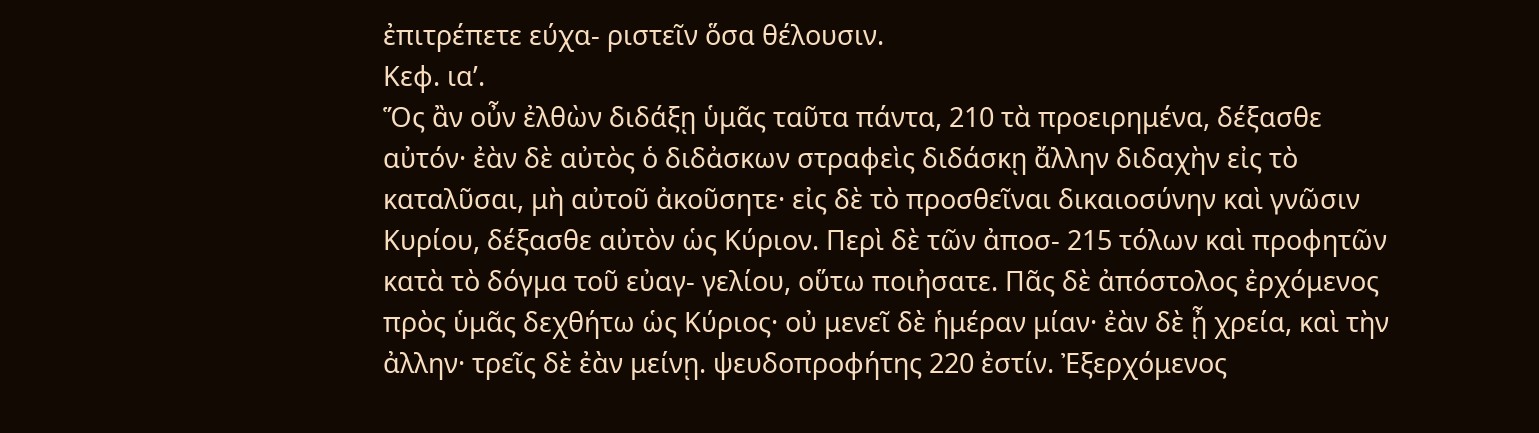ἐπιτρέπετε εύχα- ριστεῖν ὅσα θέλουσιν.
Κεφ. ιαʹ.
Ὅς ἂν οὖν ἐλθὼν διδάξῃ ὑμᾶς ταῦτα πάντα, 210 τὰ προειρημένα, δέξασθε αὐτόν· ἐὰν δὲ αὐτὸς ὁ διδἀσκων στραφεὶς διδάσκῃ ἄλλην διδαχὴν εἰς τὸ καταλῦσαι, μὴ αὐτοῦ ἀκοῦσητε· εἰς δὲ τὸ προσθεῖναι δικαιοσύνην καὶ γνῶσιν Κυρίου, δέξασθε αὐτὸν ὡς Κύριον. Περὶ δὲ τῶν ἀποσ- 215 τόλων καὶ προφητῶν κατὰ τὸ δόγμα τοῦ εὐαγ- γελίου, οὕτω ποιἠσατε. Πᾶς δὲ ἀπόστολος ἐρχόμενος πρὸς ὑμᾶς δεχθήτω ὡς Κύριος· οὐ μενεῖ δὲ ἡμέραν μίαν· ἐὰν δὲ ᾖ χρεία, καὶ τὴν ἀλλην· τρεῖς δὲ ἐὰν μείνῃ. ψευδοπροφήτης 220 ἐστίν. Ἐξερχόμενος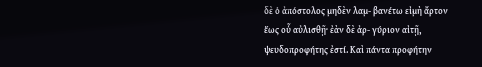δὲ ὁ ἀπόστολος μηδὲν λαμ- βανέτω εἰμὴ ἄρτον ἕως οὗ αὐλισθῇ· ἐὰν δὲ ἀρ- γύριον αἰτῇ, ψευδοπροφήτης ἐστί. Καὶ πάντα προφήτην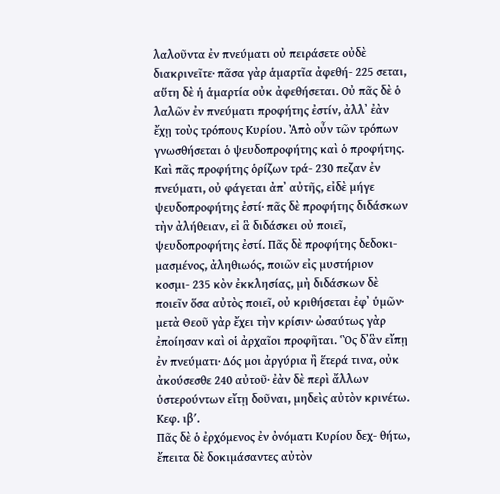λαλοῦντα ἐν πνεύματι οὐ πειράσετε οὐδὲ διακρινεῖτε· πᾶσα γὰρ ἁμαρτῖα ἀφεθή- 225 σεται, αὕτη δὲ ἡ ἁμαρτία οὐκ ἀφεθήσεται. Οὐ πᾶς δὲ ὁ λαλῶν ἐν πνεύματι προφήτης ἐστίν, ἀλλ᾿ ἐὰν ἔχῃ τοὺς τρόπους Κυρίου. Ἀπὸ οὖν τῶν τρόπων γνωσθήσεται ὁ ψευδοπροφήτης καὶ ὁ προφήτης. Καὶ πᾶς προφήτης ὁρίζων τρά- 230 πεζαν ἐν πνεύματι, οὐ φάγεται ἀπ᾿ αὐτῆς, εἰδὲ μήγε ψευδοπροφήτης ἐστί· πᾶς δὲ προφήτης διδάσκων τὴν ἀλήθειαν, εἰ ἃ διδάσκει οὐ ποιεῖ, ψευδοπροφήτης ἐστί. Πᾶς δὲ προφήτης δεδοκι- μασμένος, ἀληθιωός, ποιῶν εἰς μυστήριον κοσμι- 235 κὸν ἐκκλησίας, μὴ διδάσκων δὲ ποιεῖν ὅσα αὐτὸς ποιεῖ, οὐ κριθήσεται ἐφ᾿ ὑμῶν· μετὰ Θεοῦ γὰρ ἔχει τὴν κρίσιν· ὠσαύτως γὰρ ἐποίησαν καὶ οἱ ἀρχαῖοι προφῆται. Ὃς δ᾿ἃν εἴπῃ ἐν πνεύματι· Δός μοι ἀργύρια ἢ ἕτερά τινα, οὐκ ἀκούσεσθε 240 αὐτοῦ· ἐὰν δὲ περὶ ἄλλων ὑστερούντων εἴτῃ δοῦναι, μηδεὶς αὐτὸν κρινέτω.
Κεφ. ιβʹ.
Πᾶς δὲ ὁ ἐρχόμενος ἐν ὀνόματι Κυρίου δεχ- θήτω, ἔπειτα δὲ δοκιμάσαντες αὐτὸν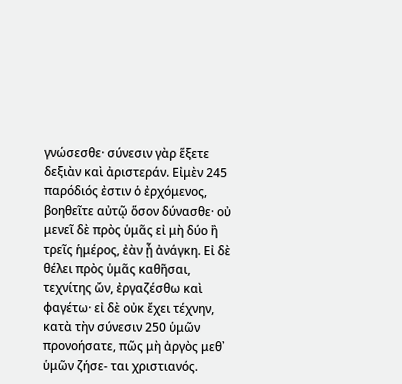γνώσεσθε· σύνεσιν γὰρ ἕξετε δεξιὰν καὶ ἀριστεράν. Εἰμὲν 245 παρόδιός ἐστιν ὁ ἐρχόμενος, βοηθεῖτε αὐτῷ ὅσον δύνασθε· οὐ μενεῖ δὲ πρὸς ὑμᾶς εἰ μὴ δύο ἢ τρεῖς ἡμέρος, ἐὰν ᾖ ἀνάγκη. Εἰ δὲ θέλει πρὸς ὑμᾶς καθῆσαι, τεχνίτης ὤν, ἐργαζέσθω καὶ φαγέτω· εἰ δὲ οὐκ ἔχει τέχνην, κατὰ τὴν σύνεσιν 250 ὑμῶν προνοήσατε, πῶς μὴ ἀργὸς μεθ᾿ ὑμῶν ζήσε- ται χριστιανός.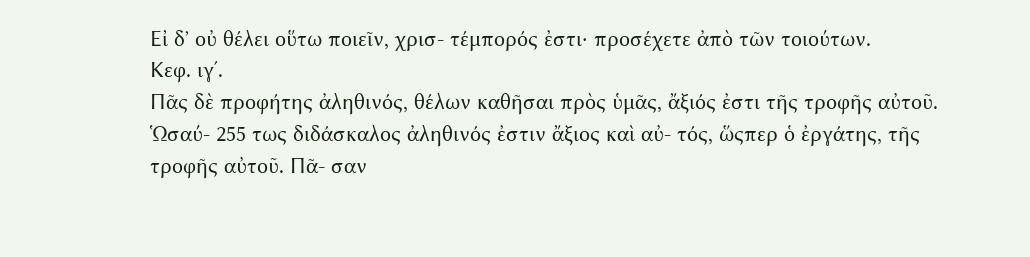Εἰ δ᾿ οὐ θέλει οὕτω ποιεῖν, χρισ- τέμπορός ἐστι· προσέχετε ἀπὸ τῶν τοιούτων.
Κεφ. ιγʹ.
Πᾶς δὲ προφήτης ἀληθινός, θέλων καθῆσαι πρὸς ὑμᾶς, ἄξιός ἐστι τῆς τροφῆς αὐτοῦ. Ὡσαύ- 255 τως διδάσκαλος ἀληθινός ἐστιν ἄξιος καὶ αὐ- τός, ὥςπερ ὁ ἐργάτης, τῆς τροφῆς αὐτοῦ. Πᾶ- σαν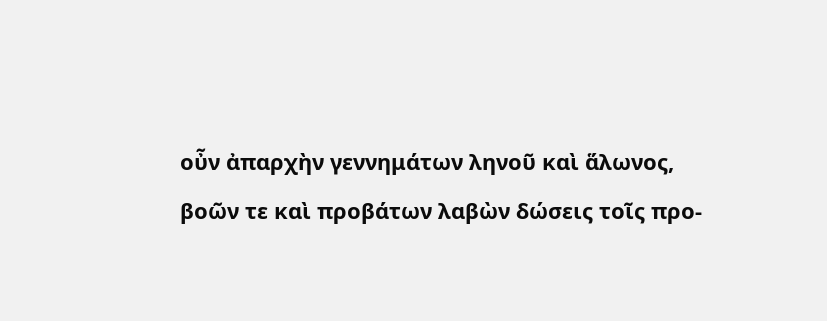οὖν ἀπαρχὴν γεννημάτων ληνοῦ καὶ ἅλωνος, βοῶν τε καὶ προβάτων λαβὼν δώσεις τοῖς προ-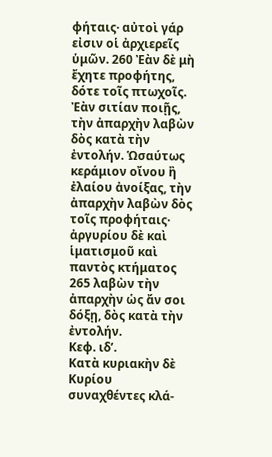φήταις· αὐτοὶ γάρ εἰσιν οἱ ἀρχιερεῖς ὑμῶν. 260 Ἐὰν δὲ μὴ ἔχητε προφήτης, δότε τοῖς πτωχοῖς. Ἐὰν σιτίαν ποιῇς, τὴν ἀπαρχὴν λαβὼν δὸς κατὰ τὴν ἐντολήν. Ὡσαύτως κεράμιον οἴνου ἢ ἐλαίου ἀνοίξας, τὴν ἀπαρχὴν λαβὼν δὸς τοῖς προφήταις· ἀργυρίου δὲ καὶ ἱματισμοῦ καὶ παντὸς κτήματος 265 λαβὼν τὴν ἀπαρχὴν ὡς ἄν σοι δόξῃ, δὸς κατὰ τὴν ἐντολήν.
Κεφ. ιδʹ.
Κατὰ κυριακὴν δὲ Κυρίου συναχθέντες κλά-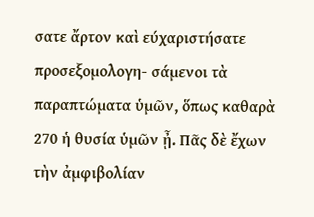σατε ἄρτον καὶ εύχαριστήσατε προσεξομολογη- σάμενοι τὰ παραπτώματα ὑμῶν, ὅπως καθαρὰ 270 ἡ θυσία ὑμῶν ᾖ. Πᾶς δὲ ἔχων τὴν ἀμφιβολίαν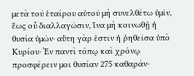μετὰ τοῦ ἑταίρου αὐτοῦ μὴ συνελθέτω ὑμῖν, ἕως οὗ διαλλαγῶσιν, ἵνα μὴ κοινωθῇ ἡ θυσία ὑμῶν· αὕτη γὰρ ἐστιν ἡ ῥηθεῖσα ὑπὸ Κυρίου· Ἐν παντὶ τόπῳ καὶ χρόνῳ προσφέρειν μοι θυσίαν 275 καθαράν·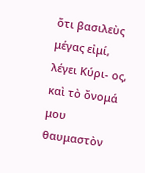ὅτι βασιλεὺς μέγας εἰμί, λέγει Κύρι- ος, καὶ τὸ ὄνομά μου θαυμαστὸν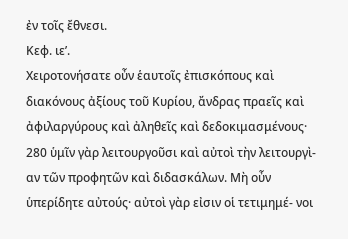ἐν τοῖς ἔθνεσι.
Κεφ. ιεʹ.
Χειροτονήσατε οὖν ἑαυτοῖς ἐπισκόπους καὶ διακόνους ἀξίους τοῦ Κυρίου, ἄνδρας πραεῖς καὶ ἀφιλαργύρους καὶ ἀληθεῖς καὶ δεδοκιμασμένους· 280 ὑμῖν γὰρ λειτουργοῦσι καὶ αὐτοὶ τὴν λειτουργὶ- αν τῶν προφητῶν καὶ διδασκάλων. Μὴ οὖν ὑπερίδητε αὐτούς· αὐτοὶ γὰρ εἰσιν οἱ τετιμημέ- νοι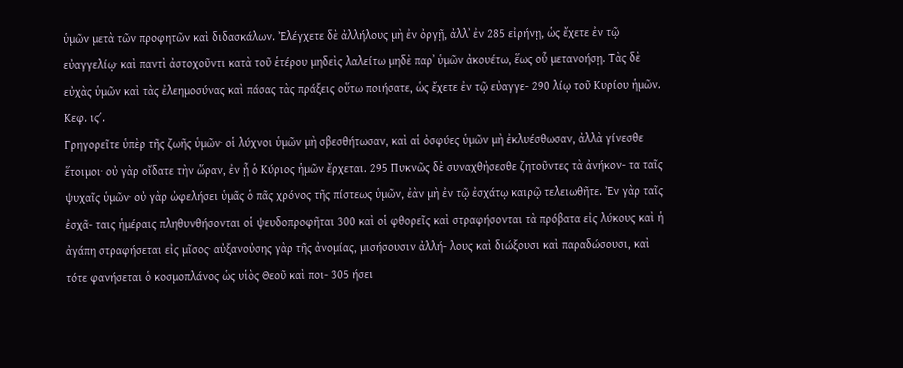ὑμῶν μετὰ τῶν προφητῶν καὶ διδασκάλων. Ἐλέγχετε δὲ ἀλλήλους μὴ ἐν ὀργῇ, ἀλλ᾿ ἐν 285 εἰρήνῃ, ὡς ἔχετε ἐν τῷ εὐαγγελίῳ· καὶ παντὶ ἀστοχοῦντι κατὰ τοῦ ἑτέρου μηδεὶς λαλείτω μηδὲ παρ᾿ ὑμῶν ἀκουέτω, ἕως οὗ μετανοήσῃ. Τὰς δὲ εὐχὰς ὑμῶν καὶ τὰς ἐλεημοσύνας καὶ πάσας τὰς πράξεις οὕτω ποιήσατε, ὡς ἔχετε ἐν τῷ εὐαγγε- 290 λίῳ τοῦ Κυρίου ἡμῶν.
Κεφ. ιϛ΄.
Γρηγορεῖτε ὑπὲρ τῆς ζωῆς ὑμῶν· οἱ λύχνοι ὑμῶν μὴ σβεσθήτωσαν, καὶ αἱ ὀσφύες ὑμῶν μὴ ἐκλυέσθωσαν, ἀλλὰ γίνεσθε ἕτοιμοι· οὐ γὰρ οἴδατε τὴν ὥραν, ἐν ᾗ ὁ Κύριος ἡμῶν ἔρχεται. 295 Πυκνῶς δὲ συναχθἠσεσθε ζητοῦντες τὰ ἀνήκον- τα ταῖς ψυχαῖς ὑμῶν· οὐ γὰρ ὠφελήσει ὑμᾶς ὁ πᾶς χρόνος τῆς πίστεως ὑμῶν, ἐὰν μὴ ἐν τῷ ἐσχάτῳ καιρῷ τελειωθῆτε. Ἐν γὰρ ταῖς ἐσχᾶ- ταις ἡμέραις πληθυνθήσονται οἱ ψευδοπροφῆται 300 καὶ οἱ φθορεῖς καὶ στραφήσονται τὰ πρόβατα εἰς λύκους καὶ ἡ ἀγάπη στραφήσεται εἰς μῖσος· αὐξανοὐσης γὰρ τῆς ἀνομίας, μισήσουσιν ἀλλή- λους καὶ διώξουσι καὶ παραδώσουσι, καὶ τότε φανήσεται ὁ κοσμοπλάνος ὡς υἱὸς Θεοῦ καὶ ποι- 305 ήσει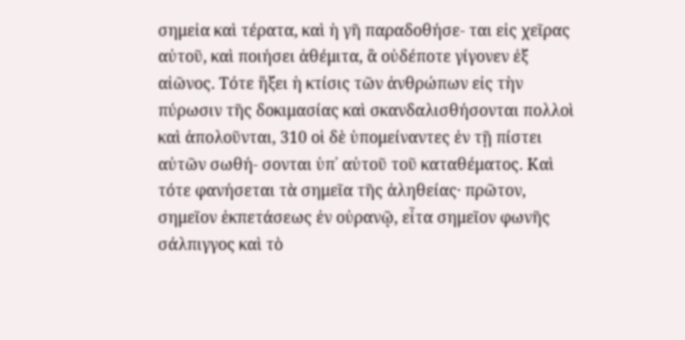σημεἰα καὶ τέρατα, καὶ ἡ γῆ παραδοθήσε- ται εἰς χεῖρας αὐτοῦ, καὶ ποιήσει ἀθέμιτα, ἃ οὐδέποτε γίγονεν ἐξ αἰῶνος. Τότε ἥξει ἡ κτίσις τῶν ἀνθρώπων εἰς τὴν πύρωσιν τῆς δοκιμασίας καὶ σκανδαλισθήσονται πολλοὶ καὶ ἀπολοῦνται, 310 οἱ δὲ ὑπομείναντες ἐν τῇ πίστει αὐτῶν σωθή- σονται ὑπ᾿ αὐτοῦ τοῦ καταθέματος. Καὶ τότε φανήσεται τὰ σημεῖα τῆς ἀληθείας· πρῶτον, σημεῖον ἐκπετάσεως ἐν οὐρανῷ, εἶτα σημεῖον φωνῆς σάλπιγγος καὶ τὸ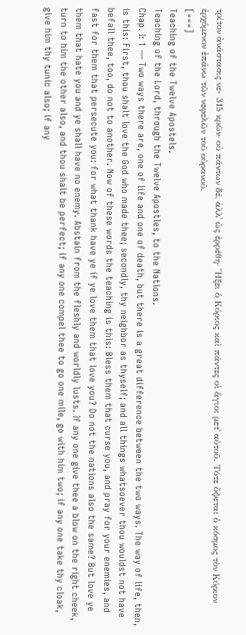τρίτον ἀνάστασις νε- 315 κρῶν· οὐ πάντων δέ, ἀλλ᾿ ὡς ἐρρέθη· Ἥξει ὁ Κύριος καὶ πάντες οἱ ἅγιοι μετ᾿ αὐτοῦ. Τότε ὄψεται ὁ κόσμος τὸν Κύριον ἐρχόμενον ἐπάνω τῶν νεφελῶν τοῦ οὐρανοῦ.
[===]
Teaching of the Twelve Apostels.
Teaching of the Lord, through the Twelve Apostles, to the Nations.
Chap. I: 1 — Two ways there are, one of life and one of death, but there is a great difference between the two ways. The way of life, then, is this: First, thou shalt love the God who made thee; secondly, thy neighbor as thyself; and all things whatsoever thou wouldst not have befall thee, too, do not to another. Now of these words the teaching is this: Bless them that curse you, and pray for your enemies, and fast for them that persecute you: for what thank have ye if ye love them that love you? Do not the nations also the same? But love ye them that hate you and ye shall have no enemy. Abstain from the fleshly and worldly lusts. If any one give thee a blow on the right cheek, turn to him the other also, and thou shalt be perfect; if any one compel thee to go one mile, go with him two; if any one take thy cloak, give him thy tunic also; if any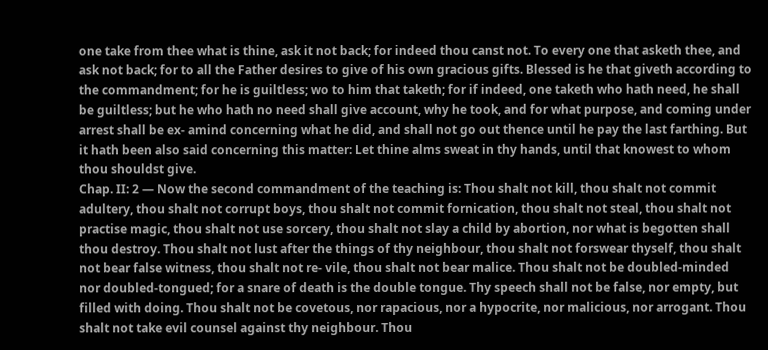one take from thee what is thine, ask it not back; for indeed thou canst not. To every one that asketh thee, and ask not back; for to all the Father desires to give of his own gracious gifts. Blessed is he that giveth according to the commandment; for he is guiltless; wo to him that taketh; for if indeed, one taketh who hath need, he shall be guiltless; but he who hath no need shall give account, why he took, and for what purpose, and coming under arrest shall be ex- amind concerning what he did, and shall not go out thence until he pay the last farthing. But it hath been also said concerning this matter: Let thine alms sweat in thy hands, until that knowest to whom thou shouldst give.
Chap. II: 2 — Now the second commandment of the teaching is: Thou shalt not kill, thou shalt not commit adultery, thou shalt not corrupt boys, thou shalt not commit fornication, thou shalt not steal, thou shalt not practise magic, thou shalt not use sorcery, thou shalt not slay a child by abortion, nor what is begotten shall thou destroy. Thou shalt not lust after the things of thy neighbour, thou shalt not forswear thyself, thou shalt not bear false witness, thou shalt not re- vile, thou shalt not bear malice. Thou shalt not be doubled-minded nor doubled-tongued; for a snare of death is the double tongue. Thy speech shall not be false, nor empty, but filled with doing. Thou shalt not be covetous, nor rapacious, nor a hypocrite, nor malicious, nor arrogant. Thou shalt not take evil counsel against thy neighbour. Thou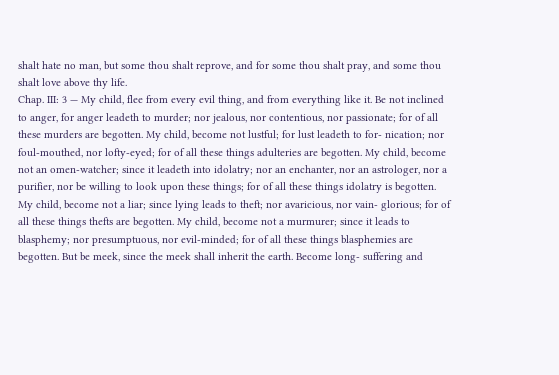shalt hate no man, but some thou shalt reprove, and for some thou shalt pray, and some thou shalt love above thy life.
Chap. III: 3 — My child, flee from every evil thing, and from everything like it. Be not inclined to anger, for anger leadeth to murder; nor jealous, nor contentious, nor passionate; for of all these murders are begotten. My child, become not lustful; for lust leadeth to for- nication; nor foul-mouthed, nor lofty-eyed; for of all these things adulteries are begotten. My child, become not an omen-watcher; since it leadeth into idolatry; nor an enchanter, nor an astrologer, nor a purifier, nor be willing to look upon these things; for of all these things idolatry is begotten. My child, become not a liar; since lying leads to theft; nor avaricious, nor vain- glorious; for of all these things thefts are begotten. My child, become not a murmurer; since it leads to blasphemy; nor presumptuous, nor evil-minded; for of all these things blasphemies are begotten. But be meek, since the meek shall inherit the earth. Become long- suffering and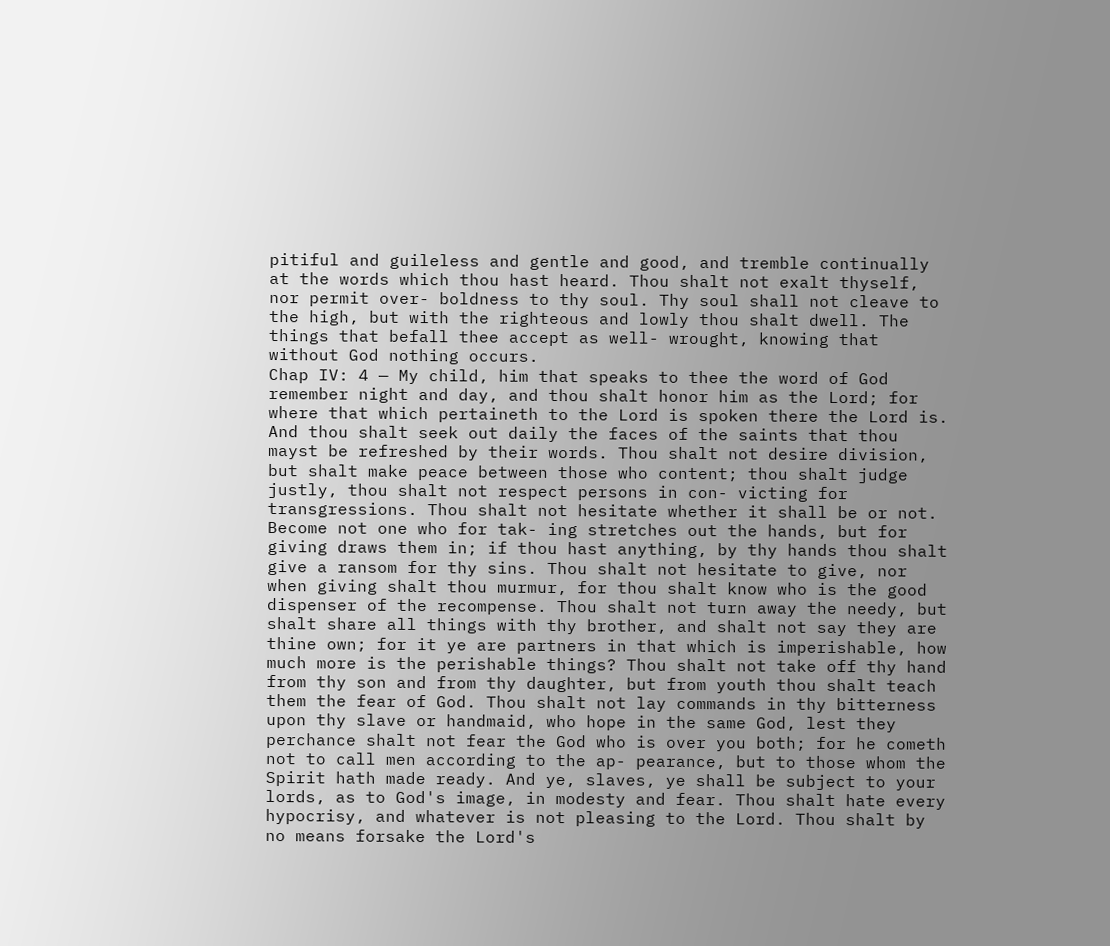pitiful and guileless and gentle and good, and tremble continually at the words which thou hast heard. Thou shalt not exalt thyself, nor permit over- boldness to thy soul. Thy soul shall not cleave to the high, but with the righteous and lowly thou shalt dwell. The things that befall thee accept as well- wrought, knowing that without God nothing occurs.
Chap IV: 4 — My child, him that speaks to thee the word of God remember night and day, and thou shalt honor him as the Lord; for where that which pertaineth to the Lord is spoken there the Lord is. And thou shalt seek out daily the faces of the saints that thou mayst be refreshed by their words. Thou shalt not desire division, but shalt make peace between those who content; thou shalt judge justly, thou shalt not respect persons in con- victing for transgressions. Thou shalt not hesitate whether it shall be or not. Become not one who for tak- ing stretches out the hands, but for giving draws them in; if thou hast anything, by thy hands thou shalt give a ransom for thy sins. Thou shalt not hesitate to give, nor when giving shalt thou murmur, for thou shalt know who is the good dispenser of the recompense. Thou shalt not turn away the needy, but shalt share all things with thy brother, and shalt not say they are thine own; for it ye are partners in that which is imperishable, how much more is the perishable things? Thou shalt not take off thy hand from thy son and from thy daughter, but from youth thou shalt teach them the fear of God. Thou shalt not lay commands in thy bitterness upon thy slave or handmaid, who hope in the same God, lest they perchance shalt not fear the God who is over you both; for he cometh not to call men according to the ap- pearance, but to those whom the Spirit hath made ready. And ye, slaves, ye shall be subject to your lords, as to God's image, in modesty and fear. Thou shalt hate every hypocrisy, and whatever is not pleasing to the Lord. Thou shalt by no means forsake the Lord's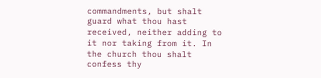commandments, but shalt guard what thou hast received, neither adding to it nor taking from it. In the church thou shalt confess thy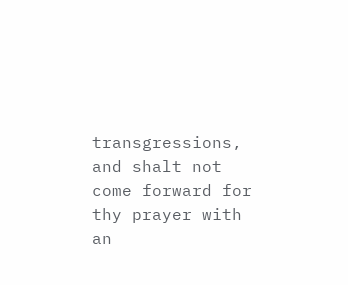transgressions, and shalt not come forward for thy prayer with an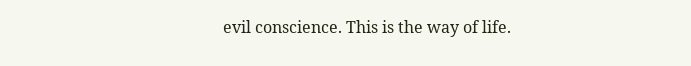evil conscience. This is the way of life.